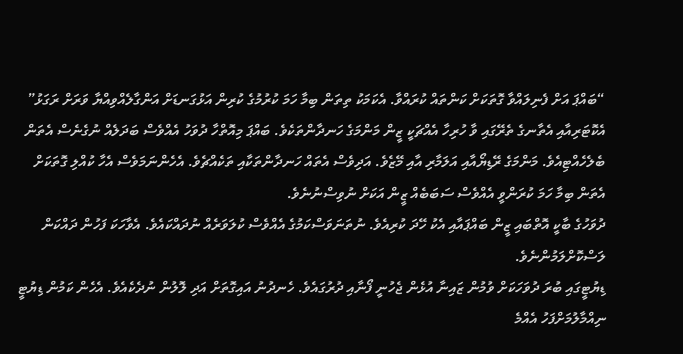“ބައްޕަ އަށް ފެނިލައްވާ ގޮތަކަށް ކަންތައް ކުރައްވާ. އެކަމަކު ތިތަން ބިމާ ހަމަ ކުރުމުގެ ކުރިން އަޅުގަނޑަށް އަންގާލެއްވިއްޔާ ވަރަށް ރަގަޅު” އެކޮޓަރިއާއި އެތާނގެ ތެރޭގައި ވާ ހުރިހާ އެއްޗަކީ ޒީން މަންމަގެ ހަނދާންތަކެވެ. ބައްޕަ މިއޮތްހާ ދުވަހު އެއްވެސް ބަދަލެއް ނުގެނެސް އެތަން ބެލެހެއްޓިއެވެ. މަންމަގެ ރޭޑިޔޯއާއި އަލަމާރި އާއި މޭޒެވެ. އަދިވެސް އެތައް ހަނދާންތަކާއި ތަކެއްޗެވެ. އެހެންނަމަވެސް އެހާ ކުއްލި ގޮތަކަށް އެތަން ބިމާ ހަމަ ކުރަންވީ އެއްވެސް ސަބަބެއް ޒީން އަކަށް ނުވިސްނުނެވެ.
ދުވަހުގެ ބާކީ އޮތްބައި ޒީން ބައްޕައާއި އެކު ހޭދަ ކުރިއެވެ. ނުތަނަވަސްކަމުގެ އެއްވެސް ކުލަވަރެއް ނުދައްކައެވެ. އެވާހަކަ ފަހުން ދައްކަން ލަސްކޮށްލަމުންނެވެ.
ޑިޔުޓީގައި ބުރަ ދުވަހަކަށް ވުމުން ޒައިނާ އުޅެން ޖެހުނީ ފޯނާއި ދުރުގައެވެ. ހެނދުނު އައިގޮތަށް އަދި ލޮލުން ނުދެކެއެވެ. އެހެން ކަމުން ޑިޔުޓީ ނިއްމާލުމަށްފަހު އެއްމެ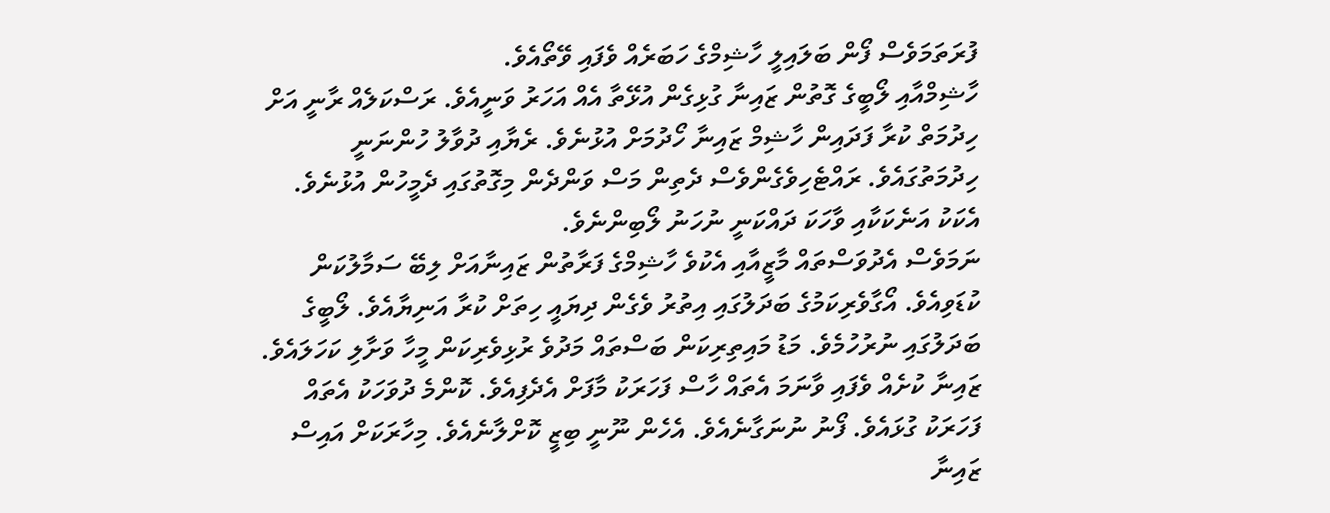ފުރަތަމަވެސް ފޯން ބަލައިލީ ހާޝިމްގެ ހަބަރެއް ވެފައި ވޭތޯއެވެ.
ހާޝިމްއާއި ލޯބީގެ ގޮތުން ޒައިނާ ގުޅިގެން އުޅޭތާ އެއް އަހަރު ވަނީއެވެ. ރަސްކަލެއް ރާނީ އަށް ހިދުމަތް ކުރާ ފަދައިން ހާޝިމް ޒައިނާ ހޯދުމަށް އުޅުނެވެ. ރެޔާއި ދުވާލު ހުންނަނީ ހިދުމަތުގައެވެ. ރައްޓެހިވެގެންވެސް ދެތިން މަސް ވަންދެން މިގޮތުގައި ދެމީހުން އުޅުނެވެ. އެކަކު އަނެކަކާއި ވާހަކަ ދައްކަނީ ނުހަނު ލޯބިންނެވެ.
ނަމަވެސް އެދުވަސްތައް މާޒީއާއި އެކުވެ ހާޝިމްގެ ފަރާތުން ޒައިނާއަށް ލިބޭ ސަމާލުކަން ކުޑަވިއެވެ. އޯގާވެރިކަމުގެ ބަދަލުގައި އިތުރު ވެގެން ދިޔައީ ހިތަށް ކުރާ އަނިޔާއެވެ. ލޯބީގެ ބަދަލުގައި ނުރުހުމެވެ. މަޑު މައިތިރިކަން ބަސްތައް މަދުވެ ރުޅިވެރިކަން މީހާ ވަށާލި ކަހަލައެވެ.
ޒައިނާ ކުށެއް ވެފައި ވާނަމަ އެތައް ހާސް ފަހަރަކު މާފަށް އެދެފިއެވެ. ކޮންމެ ދުވަހަކު އެތައް ފަހަރަކު ގުޅައެވެ. ފޯނު ނުނަގާނެއެވެ. އެހެން ނޫނީ ބިޒީ ކޮށްލާނެއެވެ. މިހާރަކަށް އައިސް ޒައިނާ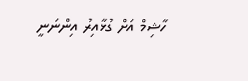ހާޝިމް އަށް ގުޅާއިރު އިންނަނީ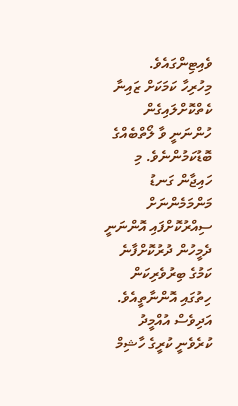ވެއިޓިންގައެވެ.
މިހުރިހާ ކަމަކަށް ޒައިނާ ކެތްކޮށްލައިގެން ހުންނަނީ ވާ ލޯތްބެއްގެ ބޮޑުކަމުންނެވެ. މި ހައިޖާން ގަނޑު މަންމަމެންނަށް ސިއްރުކޮށްފައި އޮންނަނީ ދެމީހުން ދުރުކޮށްފާނެ ކަމުގެ ބިރުވެރިކަން ހިތުގައި އޮންނާތީއެވެ. އަދިވެސް އުއްމީދު ކުރެވެނީ ކުރީގެ ހާޝިމް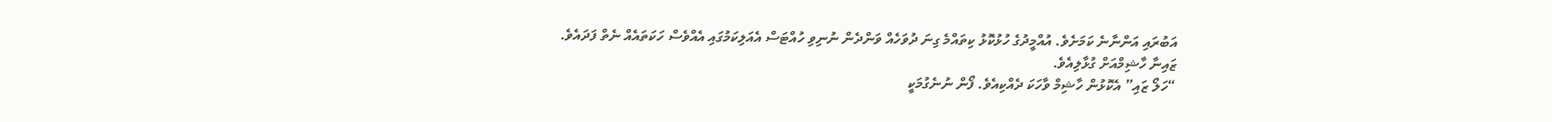އަބުރައި އަންނާނެ ކަމަށެވެ. އުއްމީދުގެ ހުޅުކޮޅު ކިތައްމެ ގިނަ ދުވަހެއް ވަންދެން ނުނިވި ހުއްޓަސް އެއަލިކަމުގައި އެއްވެސް ހަކަތައެއް ނެތް ފަދައެވެ.
ޒައިނާ ހާޝިމްއަށް ގުޅާލިއެވެ.
“ހަލޯ ޒައި” އެކޮޅުން ހާޝިމް ވާހަކަ ދެއްކިއެވެ. ފޯން ނުނެގުމަކީ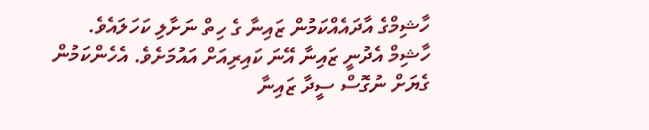ހާޝިމްގެ އާދައެއްކަމުން ޒައިނާ ގެ ހިތް ނަށާލި ކަހަލައެވެ.
ހާޝިމް އެދުނީ ޒައިނާ އޭނަ ކައިރިއަށް އައުމަށެވެ. އެހެންކަމުން ގެޔަށް ނުގޮސް ސީދާ ޒައިނާ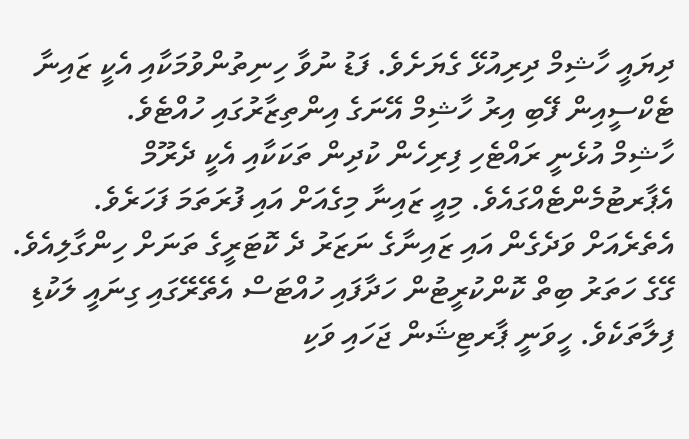ދިޔައީ ހާޝިމް ދިރިއުޅޭ ގެޔަށެވެ. ފަޑު ނުވާ ހިނިތުންވުމަކާއި އެކީ ޒައިނާ ޓެކްސީއިން ފޭބި އިރު ހާޝިމް އޭނަގެ އިންތިޒާރުގައި ހުއްޓެވެ.
ހާޝިމް އުޅެނީ ރައްޓެހި ފިރިހެން ކުދިން ތަކަކާއި އެކީ ދެރޫމް އެޕާރޓުމެންޓެއްގައެވެ. މިއީ ޒައިނާ މިގެއަށް އައި ފުރަތަމަ ފަހަރެވެ. އެތެރެއަށް ވަދެގެން އައި ޒައިނާގެ ނަޒަރު ދެ ކޮޓަރީގެ ތަނަށް ހިންގާލިއެވެ. ގޭގެ ހަތަރު ބިތް ކޮންކުރީޓުން ހަދާފައި ހުއްޓަސް އެތޭރޭގައި ގިނައީ ލަކުޑި ފިލާތަކެވެ. ހީވަނީ ޕާރޓިޝަން ޖަހައި ވަކި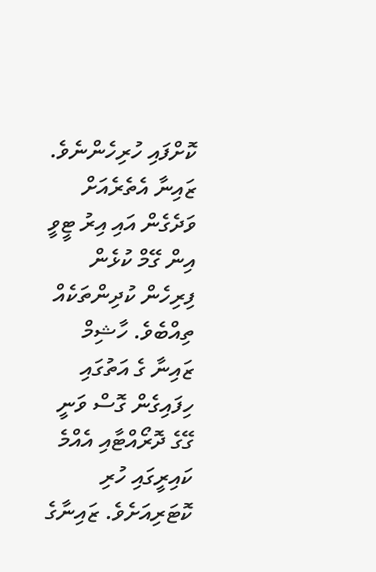ކޮށްފައި ހުރިހެންނެވެ. ޒައިނާ އެތެރެއަށް ވަދެގެން އައި އިރު ޓީވީ އިން ގޭމް ކުޅެން ފިރިހެން ކުދިންތަކެއް ތިއްބެވެ. ހާޝިމް ޒައިނާ ގެ އަތުގައި ހިފައިގެން ގޮސް ވަނީ ގޭގެ ދޮރޯއްޓާއި އެއްމެ ކައިރީގައި ހުރި ކޮޓަރިއަށެވެ. ޒައިނާގެ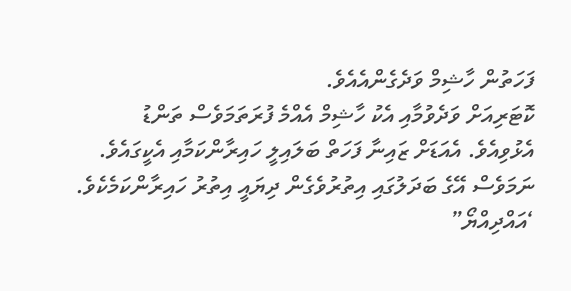ފަހަތުން ހާޝިމް ވަދެގެންއެއެވެ.
ކޮޓަރިއަށް ވަދެވުމާއި އެކު ހާޝިމް އެއްމެ ފުރަތަމަވެސް ތަންޑު އެޅުވިއެވެ. އެއަޑަށް ޒައިނާ ފަހަތް ބަލައިލީ ހައިރާންކަމާއި އެކީގައެވެ. ނަމަވެސް އޭގެ ބަދަލުގައި އިތުރުވެގެން ދިޔައީ އިތުރު ހައިރާންކަމެކެވެ.
‘އައްދިއްޔޯ”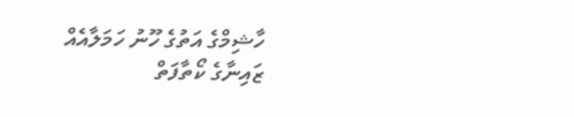ހާޝިމްގެ އަތުގެ ހޫނު ހަމަލާއެއް ޒައިނާގެ ކޯތާފަތް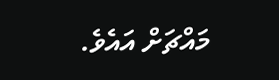މައްޗަށް އައެވެ.